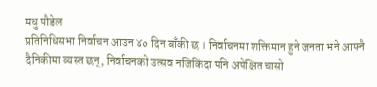मधु पौडेल
प्रतिनिधिसभा निर्वाचन आउन ४० दिन बाँकी छ । निर्वाचनमा शक्तिमान हुने जनता भने आफ्नै दैनिकीमा व्यस्त छन्, निर्वाचनको उत्सव नजिकिंदा पनि अपेक्षित चासो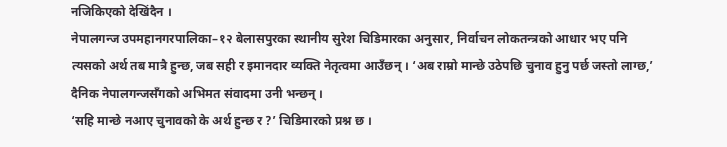नजिकिएको देखिंदैन ।
नेपालगन्ज उपमहानगरपालिका–१२ बेलासपुरका स्थानीय सुरेश चिडिमारका अनुसार, निर्वाचन लोकतन्त्रको आधार भए पनि त्यसको अर्थ तब मात्रै हुन्छ, जब सही र इमानदार व्यक्ति नेतृत्वमा आउँछन् । ‘अब राम्रो मान्छे उठेपछि चुनाव हुनु पर्छ जस्तो लाग्छ,’ दैनिक नेपालगन्जसँगको अभिमत संवादमा उनी भन्छन् ।
‘सहि मान्छे नआए चुनावको के अर्थ हुन्छ र ?’ चिडिमारको प्रश्न छ ।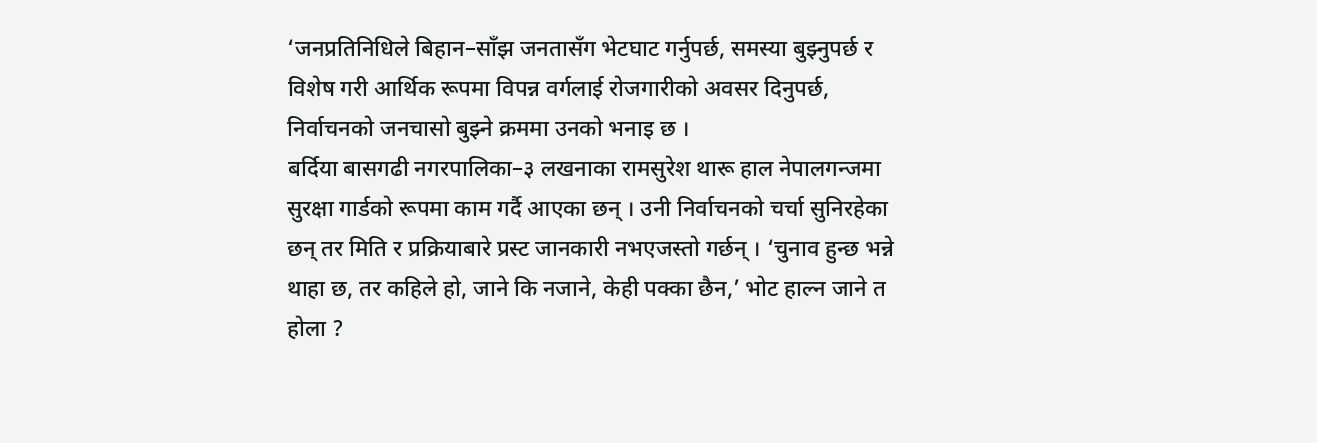‘जनप्रतिनिधिले बिहान–साँझ जनतासँग भेटघाट गर्नुपर्छ, समस्या बुझ्नुपर्छ र विशेष गरी आर्थिक रूपमा विपन्न वर्गलाई रोजगारीको अवसर दिनुपर्छ, निर्वाचनको जनचासो बुझ्ने क्रममा उनको भनाइ छ ।
बर्दिया बासगढी नगरपालिका–३ लखनाका रामसुरेश थारू हाल नेपालगन्जमा सुरक्षा गार्डको रूपमा काम गर्दै आएका छन् । उनी निर्वाचनको चर्चा सुनिरहेका छन् तर मिति र प्रक्रियाबारे प्रस्ट जानकारी नभएजस्तो गर्छन् । ‘चुनाव हुन्छ भन्ने थाहा छ, तर कहिले हो, जाने कि नजाने, केही पक्का छैन,’ भोट हाल्न जाने त होला ?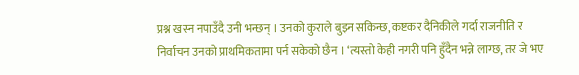प्रश्न खस्न नपाउँदै उनी भन्छन् । उनको कुराले बुझ्न सकिन्छ, कष्टकर दैनिकीले गर्दा राजनीति र निर्वाचन उनको प्राथमिकतामा पर्न सकेको छैन । ‘त्यस्तो केही नगरी पनि हुँदैन भन्ने लाग्छ, तर जे भए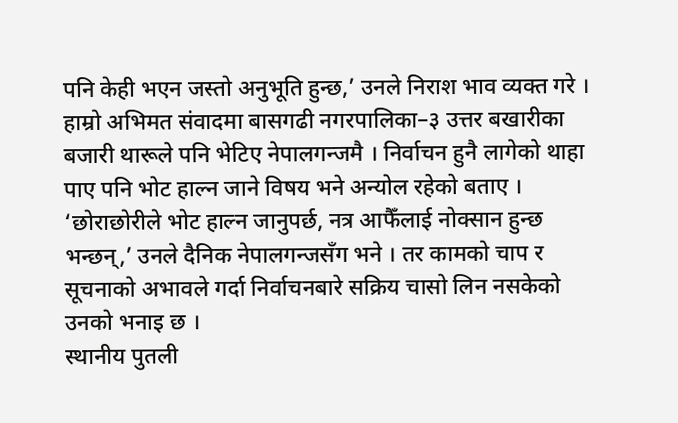पनि केही भएन जस्तो अनुभूति हुन्छ,’ उनले निराश भाव व्यक्त गरे ।
हाम्रो अभिमत संवादमा बासगढी नगरपालिका–३ उत्तर बखारीका बजारी थारूले पनि भेटिए नेपालगन्जमै । निर्वाचन हुनै लागेको थाहा पाए पनि भोट हाल्न जाने विषय भने अन्योल रहेको बताए । ‘छोराछोरीले भोट हाल्न जानुपर्छ, नत्र आफैँलाई नोक्सान हुन्छ भन्छन्,’ उनले दैनिक नेपालगन्जसँग भने । तर कामको चाप र सूचनाको अभावले गर्दा निर्वाचनबारे सक्रिय चासो लिन नसकेको उनको भनाइ छ ।
स्थानीय पुतली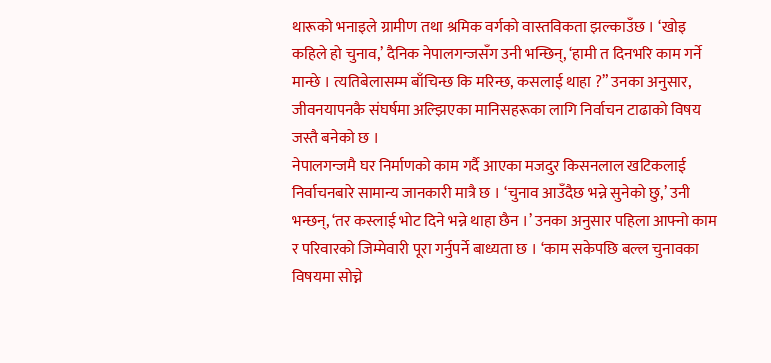थारूको भनाइले ग्रामीण तथा श्रमिक वर्गको वास्तविकता झल्काउँछ । ‘खोइ कहिले हो चुनाव,’ दैनिक नेपालगन्जसँग उनी भन्छिन्, ‘हामी त दिनभरि काम गर्ने मान्छे । त्यतिबेलासम्म बाँचिन्छ कि मरिन्छ, कसलाई थाहा ?” उनका अनुसार, जीवनयापनकै संघर्षमा अल्झिएका मानिसहरूका लागि निर्वाचन टाढाको विषय जस्तै बनेको छ ।
नेपालगन्जमै घर निर्माणको काम गर्दै आएका मजदुर किसनलाल खटिकलाई निर्वाचनबारे सामान्य जानकारी मात्रै छ । ‘चुनाव आउँदैछ भन्ने सुनेको छु,’ उनी भन्छन्, ‘तर कस्लाई भोट दिने भन्ने थाहा छैन ।’ उनका अनुसार पहिला आफ्नो काम र परिवारको जिम्मेवारी पूरा गर्नुपर्ने बाध्यता छ । ‘काम सकेपछि बल्ल चुनावका विषयमा सोच्ने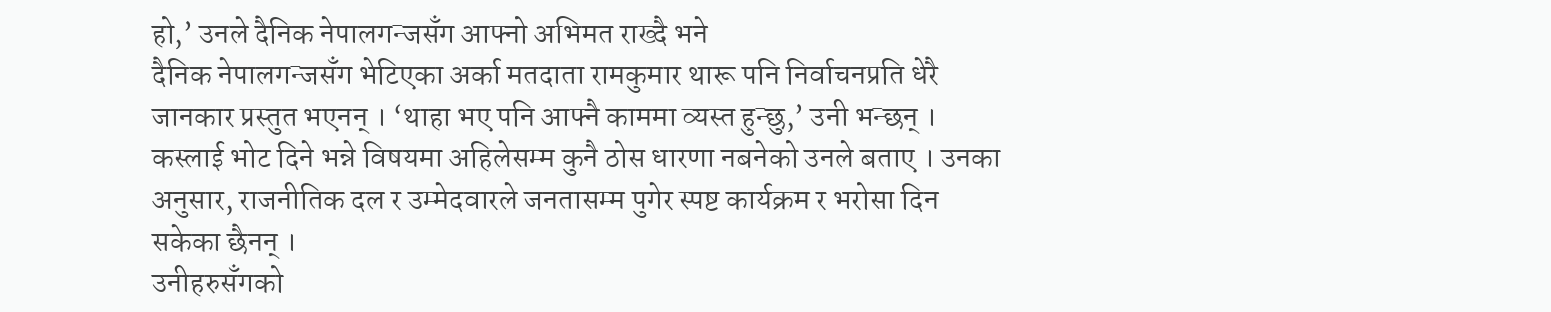हो,’ उनले दैनिक नेपालगन्जसँग आफ्नो अभिमत राख्दै भने
दैनिक नेपालगन्जसँग भेटिएका अर्का मतदाता रामकुमार थारू पनि निर्वाचनप्रति धेरै जानकार प्रस्तुत भएनन् । ‘थाहा भए पनि आफ्नै काममा व्यस्त हुन्छु,’ उनी भन्छन् । कस्लाई भोट दिने भन्ने विषयमा अहिलेसम्म कुनै ठोस धारणा नबनेको उनले बताए । उनका अनुसार, राजनीतिक दल र उम्मेदवारले जनतासम्म पुगेर स्पष्ट कार्यक्रम र भरोसा दिन सकेका छैनन् ।
उनीहरुसँगको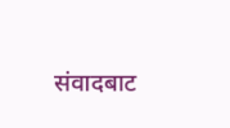संवादबाट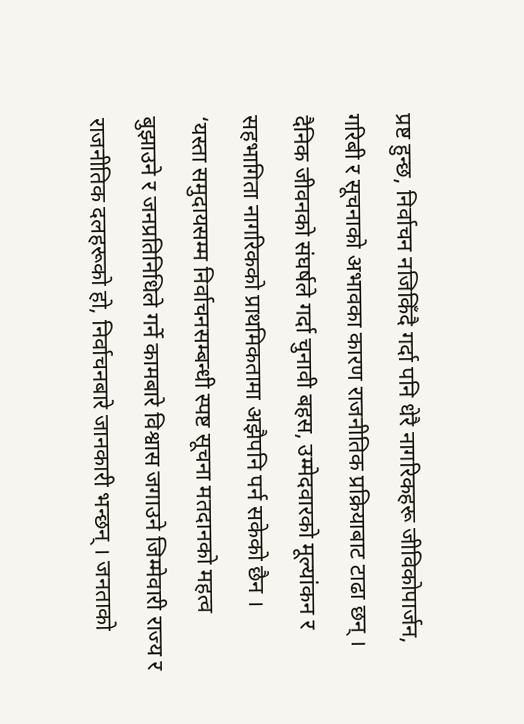प्रष्ट हुन्छ, निर्वाचन नजिकिँदै गर्दा पनि धेरै नागरिकहरू जीविकोपार्जन, गरिबी र सूचनाको अभावका कारण राजनीतिक प्रक्रियाबाट टाढा छन् । दैनिक जीवनको संघर्षले गर्दा चुनावी बहस, उम्मेदवारको मूल्यांकन र सहभागिता नागरिकको प्राथमिकतामा अझैपनि पर्न सकेको छैन ।
‘यस्ता समुदायसम्म निर्वाचनसम्बन्धी स्पष्ट सूचना मतदानको महत्व बुझाउने र जनप्रतिनिधिले गर्ने कामबारे विश्वास जगाउने जिम्मेवारी राज्य र राजनीतिक दलहरूको हो, निर्वाचनबारे जानकारी भन्छन् । जनताको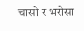चासो र भरोसा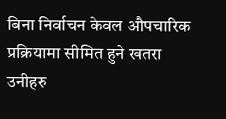बिना निर्वाचन केवल औपचारिक प्रक्रियामा सीमित हुने खतरा उनीहरु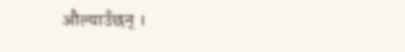औल्याउँछन् ।